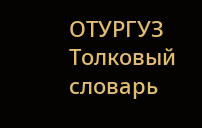ОТУРГУЗ Толковый словарь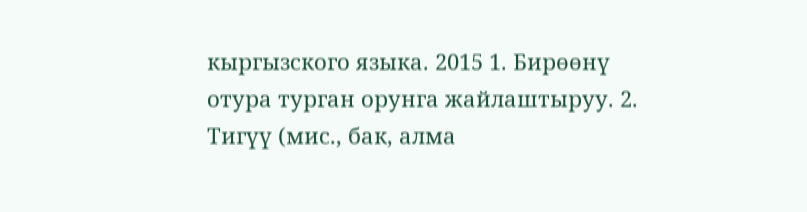кыргызского языка. 2015 1. Бирөөнү отура турган орунга жайлаштыруу. 2. Тигүү (мис., бак, алма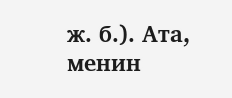ж. б.). Ата, менин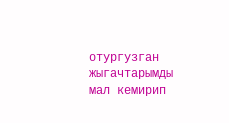отургузган жыгачтарымды мал кемирип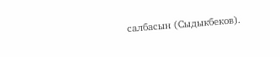салбасын (Сыдыкбеков).